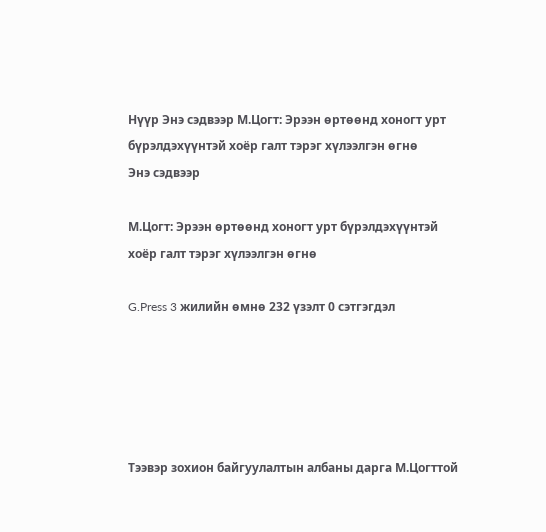Нүүр Энэ сэдвээр М.Цогт: Эрээн өртөөнд хоногт урт бүрэлдэхүүнтэй хоёр галт тэрэг хүлээлгэн өгнө
Энэ сэдвээр

М.Цогт: Эрээн өртөөнд хоногт урт бүрэлдэхүүнтэй хоёр галт тэрэг хүлээлгэн өгнө

G.Press 3 жилийн өмнө 232 үзэлт 0 сэтгэгдэл





Тээвэр зохион байгуулалтын албаны дарга М.Цогттой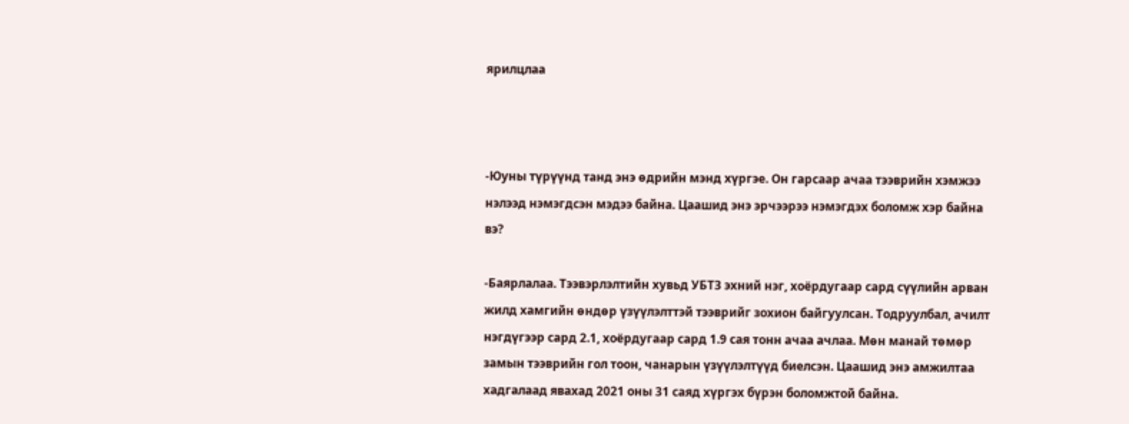ярилцлаа



-Юуны түрүүнд танд энэ өдрийн мэнд хүргэе. Он гарсаар ачаа тээврийн хэмжээ нэлээд нэмэгдсэн мэдээ байна. Цаашид энэ эрчээрээ нэмэгдэх боломж хэр байна вэ?

-Баярлалаа. Тээвэрлэлтийн хувьд УБТЗ эхний нэг, хоёрдугаар сард сүүлийн арван жилд хамгийн өндөр үзүүлэлттэй тээврийг зохион байгуулсан. Тодруулбал, ачилт нэгдүгээр сард 2.1, хоёрдугаар сард 1.9 сая тонн ачаа ачлаа. Мөн манай төмөр замын тээврийн гол тоон, чанарын үзүүлэлтүүд биелсэн. Цаашид энэ амжилтаа хадгалаад явахад 2021 оны 31 саяд хүргэх бүрэн боломжтой байна.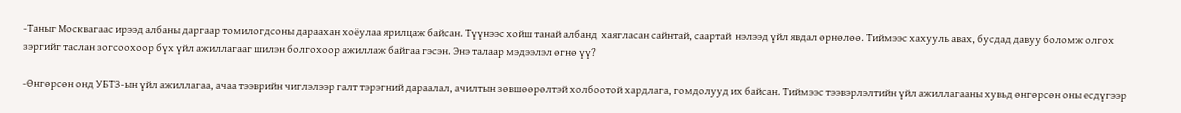-Таныг Москвагаас ирээд албаны даргаар томилогдсоны дараахан хоёулаа ярилцаж байсан. Түүнээс хойш танай албанд  хаягласан сайнтай, саартай  нэлээд үйл явдал өрнөлөө. Тиймээс хахууль авах, бусдад давуу боломж олгох зэргийг таслан зогсоохоор бүх үйл ажиллагааг шилэн болгохоор ажиллаж байгаа гэсэн. Энэ талаар мэдээлэл өгнө үү?

-Өнгөрсөн онд УБТЗ-ын үйл ажиллагаа, ачаа тээврийн чиглэлээр галт тэрэгний дараалал, ачилтын зөвшөөрөлтэй холбоотой хардлага, гомдолууд их байсан. Тиймээс тээвэрлэлтийн үйл ажиллагааны хувьд өнгөрсөн оны есдүгээр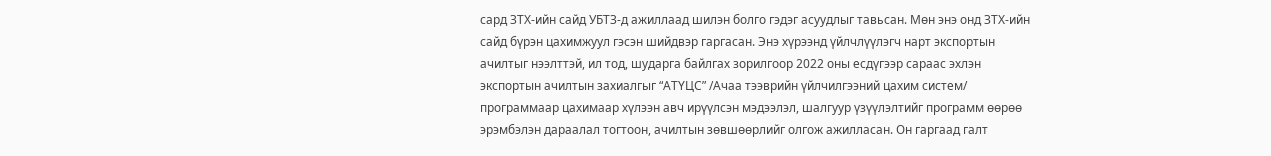сард ЗТХ-ийн сайд УБТЗ-д ажиллаад шилэн болго гэдэг асуудлыг тавьсан. Мөн энэ онд ЗТХ-ийн сайд бүрэн цахимжуул гэсэн шийдвэр гаргасан. Энэ хүрээнд үйлчлүүлэгч нарт экспортын ачилтыг нээлттэй, ил тод, шударга байлгах зорилгоор 2022 оны есдүгээр сараас эхлэн экспортын ачилтын захиалгыг “АТҮЦС” /Ачаа тээврийн үйлчилгээний цахим систем/ программаар цахимаар хүлээн авч ирүүлсэн мэдээлэл, шалгуур үзүүлэлтийг программ өөрөө эрэмбэлэн дараалал тогтоон, ачилтын зөвшөөрлийг олгож ажилласан. Он гаргаад галт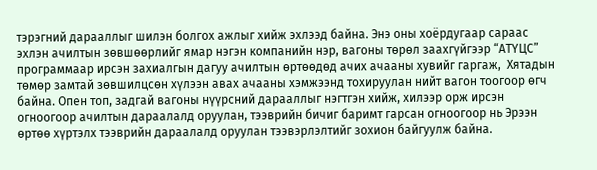тэрэгний дарааллыг шилэн болгох ажлыг хийж эхлээд байна. Энэ оны хоёрдугаар сараас эхлэн ачилтын зөвшөөрлийг ямар нэгэн компанийн нэр, вагоны төрөл заахгүйгээр “АТҮЦС” программаар ирсэн захиалгын дагуу ачилтын өртөөдөд ачих ачааны хувийг гаргаж,  Хятадын төмөр замтай зөвшилцсөн хүлээн авах ачааны хэмжээнд тохируулан нийт вагон тоогоор өгч байна. Опен топ, задгай вагоны нүүрсний дарааллыг нэгтгэн хийж, хилээр орж ирсэн огноогоор ачилтын дараалалд оруулан, тээврийн бичиг баримт гарсан огноогоор нь Эрээн өртөө хүртэлх тээврийн дараалалд оруулан тээвэрлэлтийг зохион байгуулж байна.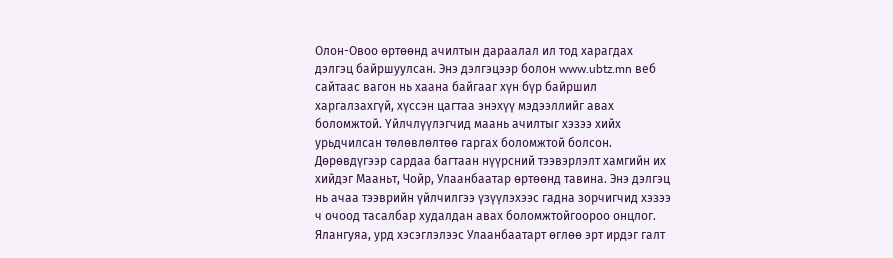Олон-Овоо өртөөнд ачилтын дараалал ил тод харагдах дэлгэц байршуулсан. Энэ дэлгэцээр болон www.ubtz.mn веб сайтаас вагон нь хаана байгааг хүн бүр байршил харгалзахгүй, хүссэн цагтаа энэхүү мэдээллийг авах боломжтой. Үйлчлүүлэгчид маань ачилтыг хэзээ хийх урьдчилсан төлөвлөлтөө гаргах боломжтой болсон. Дөрөвдүгээр сардаа багтаан нүүрсний тээвэрлэлт хамгийн их хийдэг Мааньт, Чойр, Улаанбаатар өртөөнд тавина. Энэ дэлгэц нь ачаа тээврийн үйлчилгээ үзүүлэхээс гадна зорчигчид хэзээ ч очоод тасалбар худалдан авах боломжтойгоороо онцлог. Ялангуяа, урд хэсэглэлээс Улаанбаатарт өглөө эрт ирдэг галт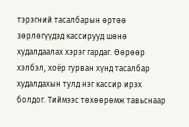тэрэгний тасалбарын өртөө зөрлөгүүдэд кассирууд шөнө худалдаалах хэрэг гардаг. Өөрөөр хэлбэл, хоёр гурван хүнд тасалбар худалдахын тулд нэг кассир ирэх болдог. Тиймээс төхөөрөмж тавьснаар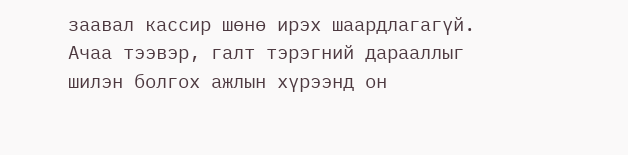заавал кассир шөнө ирэх шаардлагагүй. Ачаа тээвэр, галт тэрэгний дарааллыг шилэн болгох ажлын хүрээнд он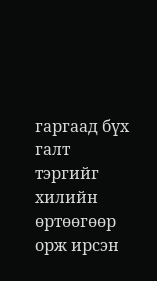гаргаад бүх галт тэргийг хилийн өртөөгөөр орж ирсэн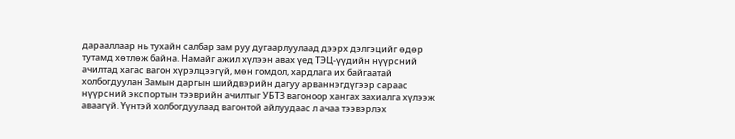дарааллаар нь тухайн салбар зам руу дугаарлуулаад дээрх дэлгэцийг өдөр тутамд хөтлөж байна. Намайг ажил хүлээн авах үед ТЭЦ-үүдийн нүүрсний ачилтад хагас вагон хүрэлцээгүй, мөн гомдол, хардлага их байгаатай холбогдуулан Замын даргын шийдвэрийн дагуу арваннэгдүгээр сараас нүүрсний экспортын тээврийн ачилтыг УБТЗ вагоноор хангах захиалга хүлээж аваагүй. Үүнтэй холбогдуулаад вагонтой айлуудаас л ачаа тээвэрлэх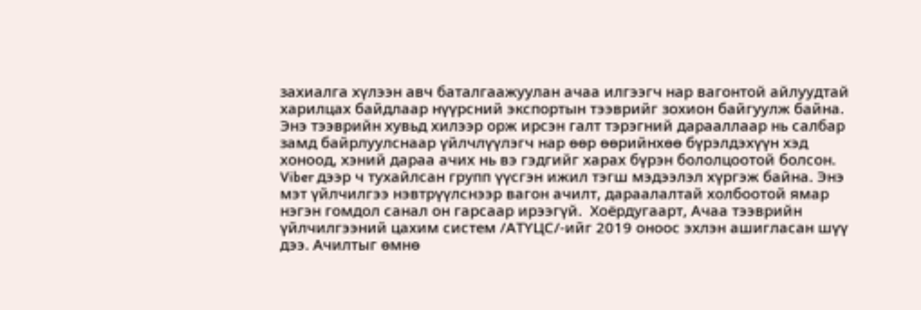захиалга хүлээн авч баталгаажуулан ачаа илгээгч нар вагонтой айлуудтай харилцах байдлаар нүүрсний экспортын тээврийг зохион байгуулж байна. Энэ тээврийн хувьд хилээр орж ирсэн галт тэрэгний дарааллаар нь салбар замд байрлуулснаар үйлчлүүлэгч нар өөр өөрийнхөө бүрэлдэхүүн хэд хоноод, хэний дараа ачих нь вэ гэдгийг харах бүрэн бололцоотой болсон. Viber дээр ч тухайлсан групп үүсгэн ижил тэгш мэдээлэл хүргэж байна. Энэ мэт үйлчилгээ нэвтрүүлснээр вагон ачилт, дараалалтай холбоотой ямар нэгэн гомдол санал он гарсаар ирээгүй.  Хоёрдугаарт, Ачаа тээврийн үйлчилгээний цахим систем /АТҮЦС/-ийг 2019 оноос эхлэн ашигласан шүү дээ. Ачилтыг өмнө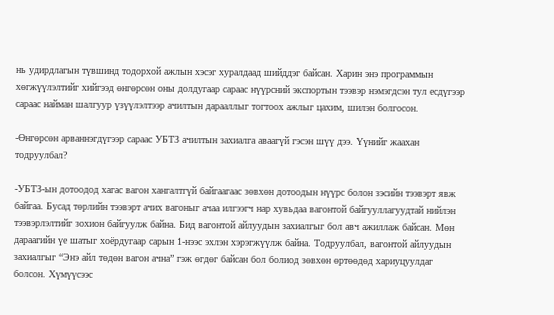нь удирдлагын түвшинд тодорхой ажлын хэсэг хуралдаад шийддэг байсан. Харин энэ программын хөгжүүлэлтийг хийгээд өнгөрсөн оны долдугаар сараас нүүрсний экспортын тээвэр нэмэгдсэн тул есдүгээр сараас найман шалгуур үзүүлэлтээр ачилтын дарааллыг тогтоох ажлыг цахим, шилэн болгосон.

-Өнгөрсөн арваннэгдүгээр сараас УБТЗ ачилтын захиалга аваагүй гэсэн шүү дээ. Үүнийг жаахан тодруулбал?

-УБТЗ-ын дотоодод хагас вагон хангалтгүй байгаагаас зөвхөн дотоодын нүүрс болон зэсийн тээвэрт явж байгаа. Бусад төрлийн тээвэрт ачих вагоныг ачаа илгээгч нар хувьдаа вагонтой байгууллагуудтай нийлэн тээвэрлэлтийг зохион байгуулж байна. Бид вагонтой айлуудын захиалгыг бол авч ажиллаж байсан. Мөн дараагийн үе шатыг хоёрдугаар сарын 1-нээс эхлэн хэрэгжүүлж байна. Тодруулбал, вагонтой айлуудын захиалгыг “Энэ айл төдөн вагон ачна” гэж өгдөг байсан бол болиод зөвхөн өртөөдөд хариуцуулдаг болсон. Хүмүүсээс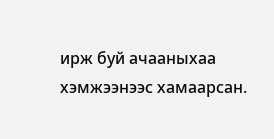ирж буй ачааныхаа хэмжээнээс хамаарсан.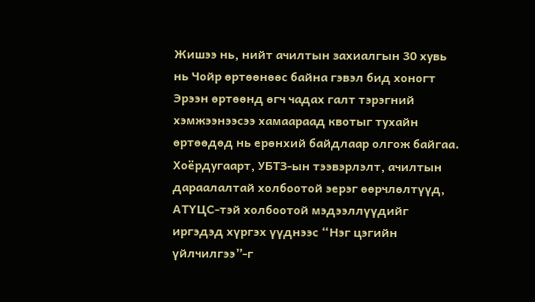Жишээ нь, нийт ачилтын захиалгын 30 хувь нь Чойр өртөөнөөс байна гэвэл бид хоногт Эрээн өртөөнд өгч чадах галт тэрэгний хэмжээнээсээ хамаараад квотыг тухайн өртөөдөд нь ерөнхий байдлаар олгож байгаа. Хоёрдугаарт, УБТЗ-ын тээвэрлэлт, ачилтын дараалалтай холбоотой эерэг өөрчлөлтүүд, АТҮЦС-тэй холбоотой мэдээллүүдийг иргэдэд хүргэх үүднээс “Нэг цэгийн үйлчилгээ”-г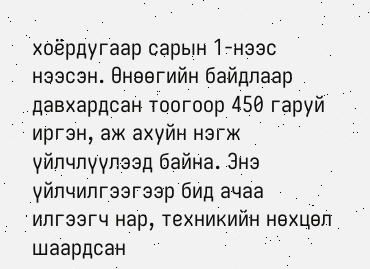хоёрдугаар сарын 1-нээс нээсэн. Өнөөгийн байдлаар давхардсан тоогоор 450 гаруй иргэн, аж ахуйн нэгж үйлчлүүлээд байна. Энэ үйлчилгээгээр бид ачаа илгээгч нар, техникийн нөхцөл шаардсан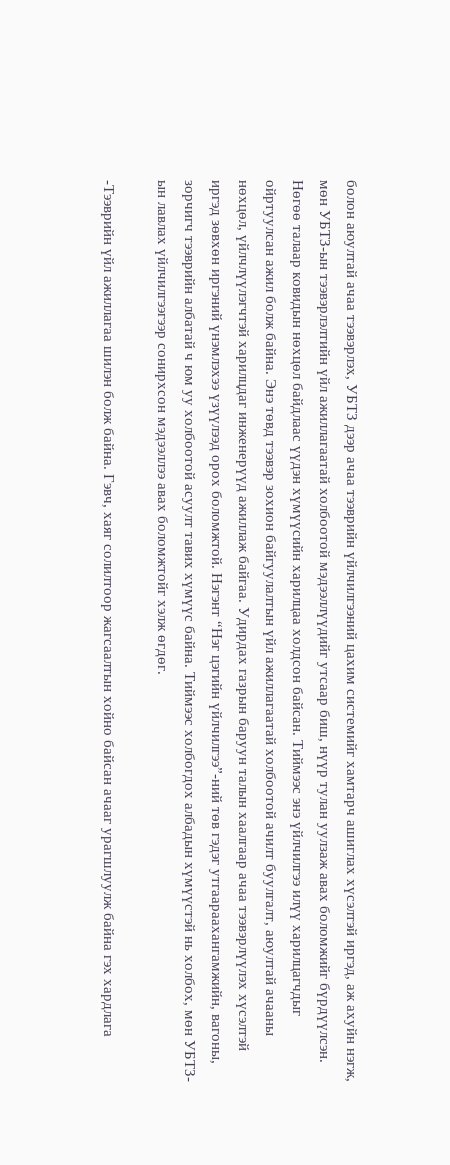болон аюултай ачаа тээвэрлэх, УБТЗ дээр ачаа тээврийн үйлчилгээний цахим системийг хамтарч ашиглах хүсэлтэй иргэд, аж ахуйн нэгж, мөн УБТЗ-ын тээвэрлэлтийн үйл ажиллагаатай холбоотой мэдээллүүдийг утсаар биш, нүүр тулан уулзаж авах боломжийг бүрдүүлсэн. Нөгөө талаар ковидын нөхцөл байдлаас үүдэн хүмүүсийн харилцаа холдсон байсан. Тиймээс энэ үйлчилгээ илүү харилцагчдыг ойртуулсан ажил болж байна. Энэ төвд тээвэр зохион байгуулалтын үйл ажиллагаатай холбоотой ачилт буулгалт, аюултай ачааны нөхцөл, үйлчлүүлэгчтэй харилцдаг инженерүүд ажиллаж байгаа. Удирдах газрын баруун талын хаалгаар ачаа тээвэрлүүлэх хүсэлтэй иргэд зөвхөн иргэний үнэмлэхээ үзүүлээд орох боломжтой. Нэгэнт “Нэг цэгийн үйлчилгээ”-ний төв гэдэг утгаараахангамжийн, вагоны, зорчигч тээврийн албатай ч юм уу холбоотой асуулт тавих хүмүүс байна. Тиймээс холбогдох албадын хүмүүстэй нь холбох, мөн УБТЗ-ын лавлах үйлчилгээгээр сонирхсон мэдээллээ авах боломжтойг хэлж өгдөг.

-Тээврийн үйл ажиллагаа шилэн болж байна. Гэвч, хаяг солилтоор жагсаалтын хойно байсан ачааг урагшлуулж байна гэх хардлага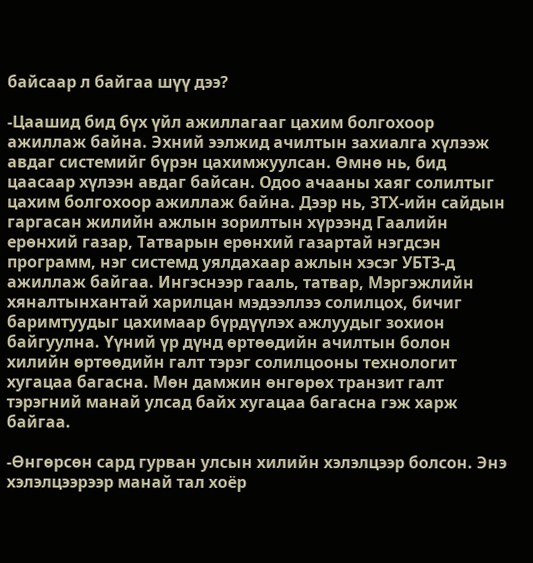байсаар л байгаа шүү дээ?

-Цаашид бид бүх үйл ажиллагааг цахим болгохоор ажиллаж байна. Эхний ээлжид ачилтын захиалга хүлээж авдаг системийг бүрэн цахимжуулсан. Өмнө нь, бид цаасаар хүлээн авдаг байсан. Одоо ачааны хаяг солилтыг цахим болгохоор ажиллаж байна. Дээр нь, ЗТХ-ийн сайдын гаргасан жилийн ажлын зорилтын хүрээнд Гаалийн ерөнхий газар, Татварын ерөнхий газартай нэгдсэн программ, нэг системд уялдахаар ажлын хэсэг УБТЗ-д ажиллаж байгаа. Ингэснээр гааль, татвар, Мэргэжлийн хяналтынхантай харилцан мэдээллээ солилцох, бичиг баримтуудыг цахимаар бүрдүүлэх ажлуудыг зохион байгуулна. Үүний үр дүнд өртөөдийн ачилтын болон хилийн өртөөдийн галт тэрэг солилцооны технологит хугацаа багасна. Мөн дамжин өнгөрөх транзит галт тэрэгний манай улсад байх хугацаа багасна гэж харж байгаа.

-Өнгөрсөн сард гурван улсын хилийн хэлэлцээр болсон. Энэ хэлэлцээрээр манай тал хоёр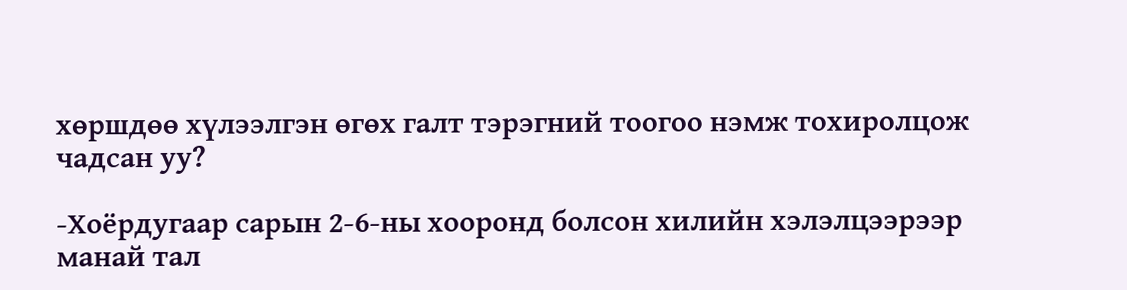хөршдөө хүлээлгэн өгөх галт тэрэгний тоогоо нэмж тохиролцож чадсан уу?

-Хоёрдугаар сарын 2-6-ны хооронд болсон хилийн хэлэлцээрээр манай тал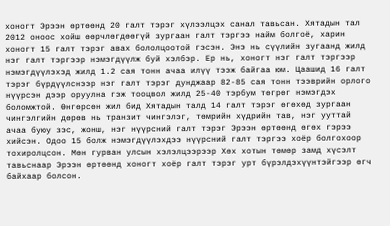хоногт Эрээн өртөөнд 20 галт тэрэг хүлээлцэх санал тавьсан. Хятадын тал 2012 оноос хойш өөрчлөгдөөгүй зургаан галт тэргээ найм болгоё, харин хоногт 15 галт тэрэг авах бололцоотой гэсэн. Энэ нь сүүлийн зугаанд жилд нэг галт тэргээр нэмэгдүүлж буй хэлбэр. Ер нь, хоногт нэг галт тэргээр нэмэгдүүлэхэд жилд 1.2 сая тонн ачаа илүү тээж байгаа юм. Цаашид 16 галт тэрэг бүрдүүлснээр нэг галт тэрэг дунджаар 82-85 сая тонн тээврийн орлого нүүрсэн дээр оруулна гэж тооцвол жилд 25-40 тэрбум төгрөг нэмэгдэх боломжтой. Өнгөрсөн жил бид Хятадын талд 14 галт тэрэг өгөхөд зургаан чингэлгийн дөрөв нь транзит чингэлэг, төмрийн хүдрийн тав, нэг ууттай ачаа буюу зэс, жонш, нэг нүүрсний галт тэрэг Эрээн өртөөнд өгөх гэрээ хийсэн. Одоо 15 болж нэмэгдүүлэхдээ нүүрсний галт тэргээ хоёр болгохоор тохиролцсон. Мөн гурван улсын хэлэлцээрээр Хөх хотын төмөр замд хүсэлт тавьснаар Эрээн өртөөнд хоногт хоёр галт тэрэг урт бүрэлдэхүүнтэйгээр өгч байхаар болсон.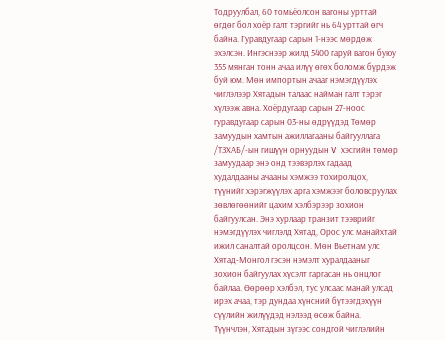Тодруулбал, 60 томьёолсон вагоны урттай өгдөг бол хоёр галт тэргийг нь 64 урттай өгч байна. Гуравдугаар сарын 1-нээс мөрдөж эхэлсэн. Ингэснээр жилд 5400 гаруй вагон буюу 355 мянган тонн ачаа илүү өгөх боломж бүрдэж буй юм. Мөн импортын ачааг нэмэгдүүлэх чиглэлээр Хятадын талаас найман галт тэрэг хүлээж авна. Хоёрдугаар сарын 27-ноос гуравдугаар сарын 03-ны өдрүүдэд Төмөр замуудын хамтын ажиллагааны байгууллага /ТЗХАБ/-ын гишүүн орнуудын V хэсгийн төмөр замуудаар энэ онд тээвэрлэх гадаад худалдааны ачааны хэмжээ тохиролцох, түүнийг хэрэгжүүлэх арга хэмжээг боловсруулах зөвлөгөөнийг цахим хэлбэрээр зохион байгуулсан. Энэ хурлаар транзит тээврийг нэмэгдүүлэх чиглэлд Хятад, Орос улс манайхтай ижил саналтай оролцсон. Мөн Вьетнам улс Хятад-Монгол гэсэн нэмэлт хуралдааныг зохион байгуулах хүсэлт гаргасан нь онцлог байлаа. Өөрөөр хэлбэл, тус улсаас манай улсад ирэх ачаа, тэр дундаа хүнсний бүтээгдэхүүн сүүлийн жилүүдэд нэлээд өсөж байна. Түүнчлэн, Хятадын зүгээс сондгой чиглэлийн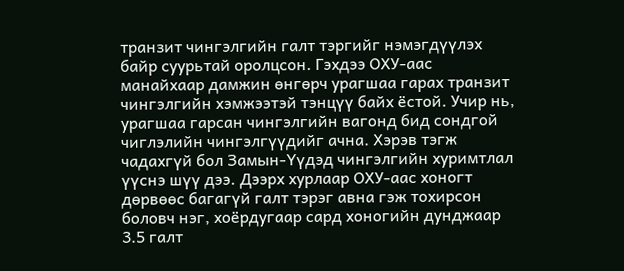транзит чингэлгийн галт тэргийг нэмэгдүүлэх байр суурьтай оролцсон. Гэхдээ ОХУ-аас манайхаар дамжин өнгөрч урагшаа гарах транзит чингэлгийн хэмжээтэй тэнцүү байх ёстой. Учир нь, урагшаа гарсан чингэлгийн вагонд бид сондгой чиглэлийн чингэлгүүдийг ачна. Хэрэв тэгж чадахгүй бол Замын-Үүдэд чингэлгийн хуримтлал үүснэ шүү дээ. Дээрх хурлаар ОХУ-аас хоногт дөрвөөс багагүй галт тэрэг авна гэж тохирсон боловч нэг, хоёрдугаар сард хоногийн дунджаар 3.5 галт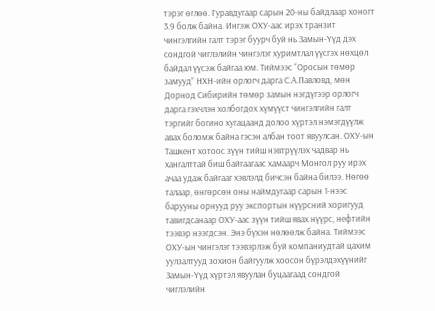тэрэг өглөө. Гуравдугаар сарын 20-ны байдлаар хоногт 3.9 болж байна. Ингэж ОХУ-аас ирэх транзит чингэлгийн галт тэрэг буурч буй нь Замын-Үүд дэх сондгой чиглэлийн чингэлэг хуримтлал үүсгэх нөхцөл байдал үүсэж байгаа юм. Тиймээс “Оросын төмөр замууд” НХН-ийн орлогч дарга С.А.Павловд, мөн Дорнод Сибирийн төмөр замын нэгдүгээр орлогч дарга гэхчлэн холбогдох хүмүүст чингэлгийн галт тэргийг богино хугацаанд долоо хүртэл нэмэгдүүлж авах боломж байна гэсэн албан тоот явуулсан. ОХУ-ын Ташкент хотоос зүүн тийш нэвтрүүлэх чадвар нь хангалттай биш байгаагаас хамаарч Монгол руу ирэх ачаа удаж байгааг хэвлэлд бичсэн байна билээ. Нөгөө талаар, өнгөрсөн оны наймдугаар сарын 1-нээс барууны орнууд руу экспортын нүүрсний хоригууд тавигдсанаар ОХУ-аас зүүн тийш явах нүүрс, нефтийн тээвэр нээгдсэн. Энэ бүхэн нөлөөлж байна. Тиймээс ОХУ-ын чингэлэг тээвэрлэж буй компаниудтай цахим уулзалтууд зохион байгуулж хоосон бүрэлдэхүүнийг Замын-Үүд хүртэл явуулан буцаагаад сондгой чиглэлийн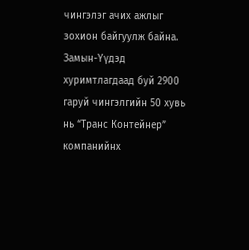чингэлэг ачих ажлыг зохион байгуулж байна. Замын-Үүдэд хуримтлагдаад буй 2900 гаруй чингэлгийн 50 хувь нь “Транс Контейнер” компанийнх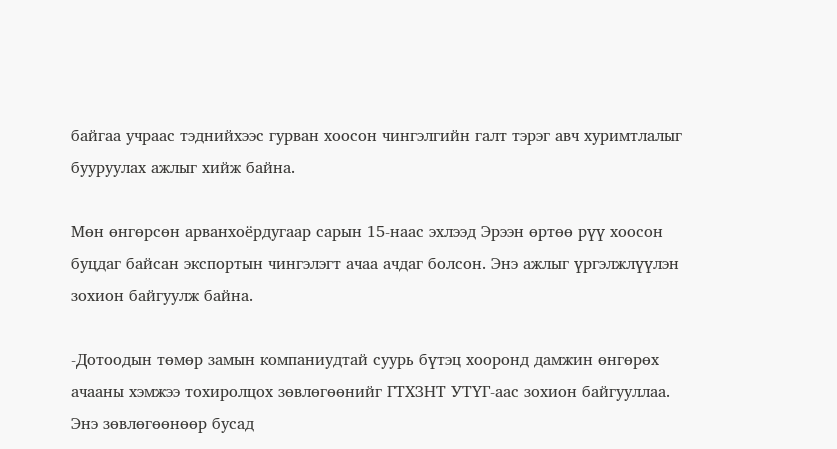байгаа учраас тэднийхээс гурван хоосон чингэлгийн галт тэрэг авч хуримтлалыг бууруулах ажлыг хийж байна.

Мөн өнгөрсөн арванхоёрдугаар сарын 15-наас эхлээд Эрээн өртөө рүү хоосон буцдаг байсан экспортын чингэлэгт ачаа ачдаг болсон. Энэ ажлыг үргэлжлүүлэн зохион байгуулж байна.

-Дотоодын төмөр замын компаниудтай суурь бүтэц хооронд дамжин өнгөрөх ачааны хэмжээ тохиролцох зөвлөгөөнийг ГТХЗНТ УТҮГ-аас зохион байгууллаа. Энэ зөвлөгөөнөөр бусад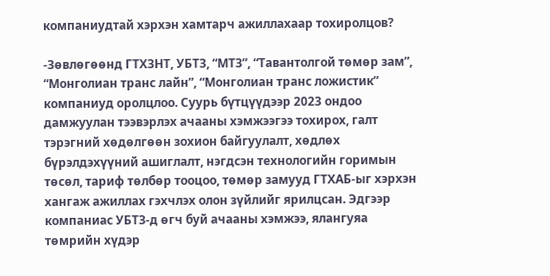компаниудтай хэрхэн хамтарч ажиллахаар тохиролцов?

-Зөвлөгөөнд ГТХЗНТ, УБТЗ, “МТЗ”, “Тавантолгой төмөр зам”, “Монголиан транс лайн”, “Монголиан транс ложистик” компаниуд оролцлоо. Суурь бүтцүүдээр 2023 ондоо дамжуулан тээвэрлэх ачааны хэмжээгээ тохирох, галт тэрэгний хөдөлгөөн зохион байгуулалт, хөдлөх бүрэлдэхүүний ашиглалт, нэгдсэн технологийн горимын төсөл, тариф төлбөр тооцоо, төмөр замууд ГТХАБ-ыг хэрхэн хангаж ажиллах гэхчлэх олон зүйлийг ярилцсан. Эдгээр компаниас УБТЗ-д өгч буй ачааны хэмжээ, ялангуяа төмрийн хүдэр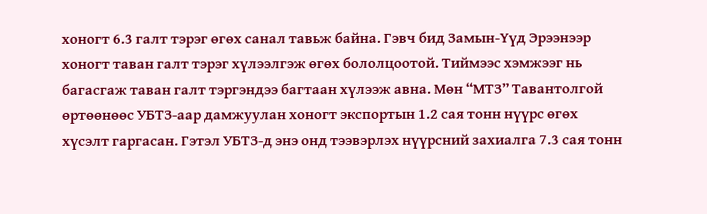хоногт 6.3 галт тэрэг өгөх санал тавьж байна. Гэвч бид Замын-Үүд Эрээнээр хоногт таван галт тэрэг хүлээлгэж өгөх бололцоотой. Тиймээс хэмжээг нь багасгаж таван галт тэргэндээ багтаан хүлээж авна. Мөн “МТЗ” Тавантолгой өртөөнөөс УБТЗ-аар дамжуулан хоногт экспортын 1.2 сая тонн нүүрс өгөх хүсэлт гаргасан. Гэтэл УБТЗ-д энэ онд тээвэрлэх нүүрсний захиалга 7.3 сая тонн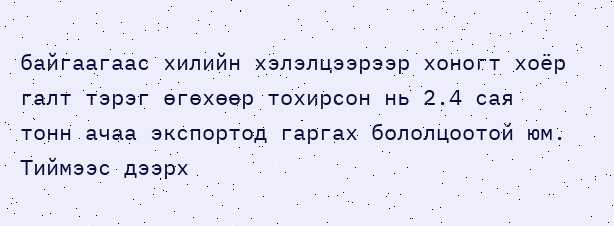байгаагаас хилийн хэлэлцээрээр хоногт хоёр галт тэрэг өгөхөөр тохирсон нь 2.4 сая тонн ачаа экспортод гаргах бололцоотой юм. Тиймээс дээрх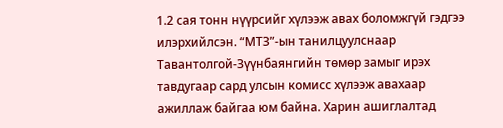1.2 сая тонн нүүрсийг хүлээж авах боломжгүй гэдгээ илэрхийлсэн. “МТЗ”-ын танилцуулснаар Тавантолгой-Зүүнбаянгийн төмөр замыг ирэх тавдугаар сард улсын комисс хүлээж авахаар ажиллаж байгаа юм байна. Харин ашиглалтад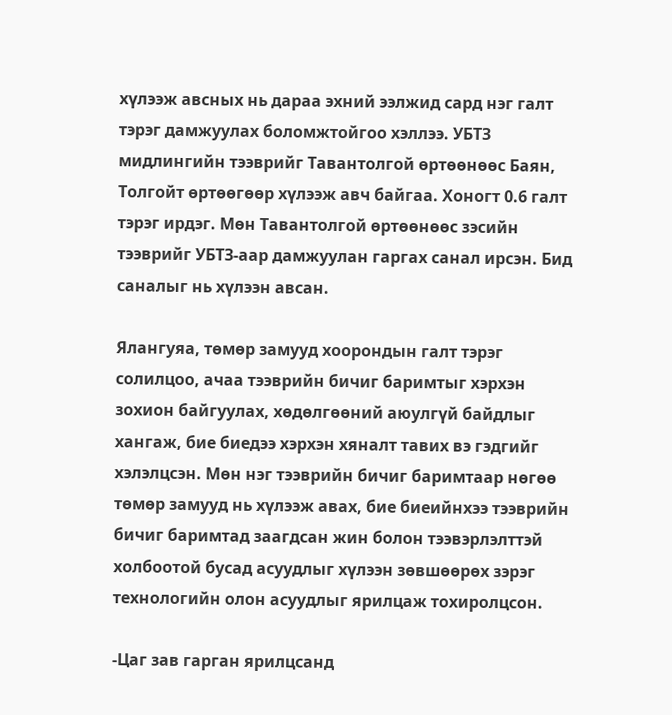хүлээж авсных нь дараа эхний ээлжид сард нэг галт тэрэг дамжуулах боломжтойгоо хэллээ. УБТЗ мидлингийн тээврийг Тавантолгой өртөөнөөс Баян, Толгойт өртөөгөөр хүлээж авч байгаа. Хоногт 0.6 галт тэрэг ирдэг. Мөн Тавантолгой өртөөнөөс зэсийн тээврийг УБТЗ-аар дамжуулан гаргах санал ирсэн. Бид саналыг нь хүлээн авсан.

Ялангуяа, төмөр замууд хоорондын галт тэрэг солилцоо, ачаа тээврийн бичиг баримтыг хэрхэн зохион байгуулах, хөдөлгөөний аюулгүй байдлыг хангаж, бие биедээ хэрхэн хяналт тавих вэ гэдгийг хэлэлцсэн. Мөн нэг тээврийн бичиг баримтаар нөгөө төмөр замууд нь хүлээж авах, бие биеийнхээ тээврийн бичиг баримтад заагдсан жин болон тээвэрлэлттэй холбоотой бусад асуудлыг хүлээн зөвшөөрөх зэрэг технологийн олон асуудлыг ярилцаж тохиролцсон.

-Цаг зав гарган ярилцсанд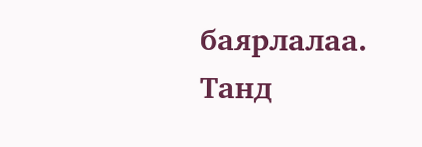баярлалаа. Танд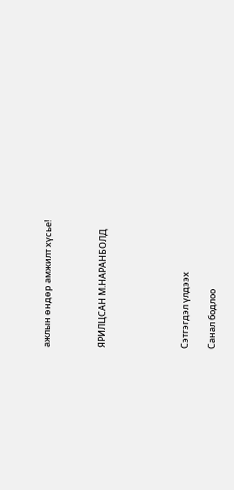ажлын өндөр амжилт хүсье!



ЯРИЛЦСАН М.НАРАНБОЛД





Сэтгэгдэл үлдээх

Санал бодлоо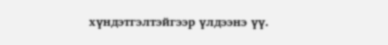хүндэтгэлтэйгээр үлдээнэ үү.